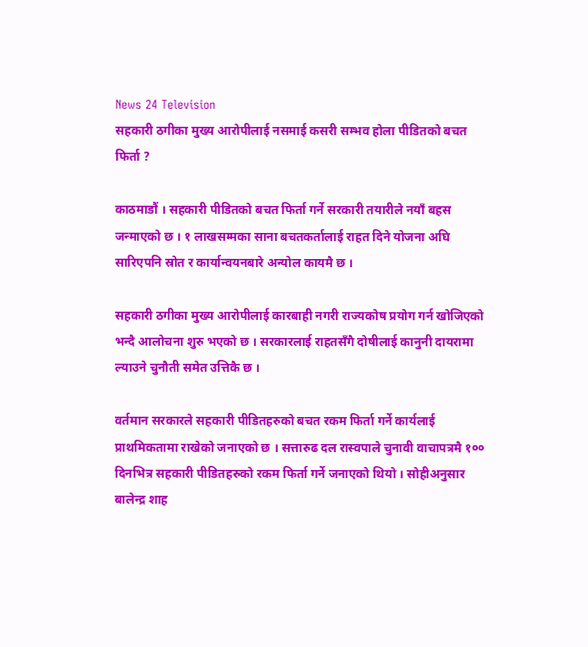News 24 Television
सहकारी ठगीका मुख्य आरोपीलाई नसमाई कसरी सम्भव होला पीडितको बचत फिर्ता ?

काठमाडौं । सहकारी पीडितको बचत फिर्ता गर्ने सरकारी तयारीले नयाँ बहस जन्माएको छ । १ लाखसम्मका साना बचतकर्तालाई राहत दिने योजना अघि सारिएपनि स्रोत र कार्यान्वयनबारे अन्योल कायमै छ ।

सहकारी ठगीका मुख्य आरोपीलाई कारबाही नगरी राज्यकोष प्रयोग गर्न खोजिएको भन्दै आलोचना शुरु भएको छ । सरकारलाई राहतसँगै दोषीलाई कानुनी दायरामा ल्याउने चुनौती समेत उत्तिकै छ ।

वर्तमान सरकारले सहकारी पीडितहरुको बचत रकम फिर्ता गर्ने कार्यलाई प्राथमिकतामा राखेको जनाएको छ । सत्तारुढ दल रास्वपाले चुनावी वाचापत्रमै १०० दिनभित्र सहकारी पीडितहरुको रकम फिर्ता गर्ने जनाएको थियो । सोहीअनुसार बालेन्द्र शाह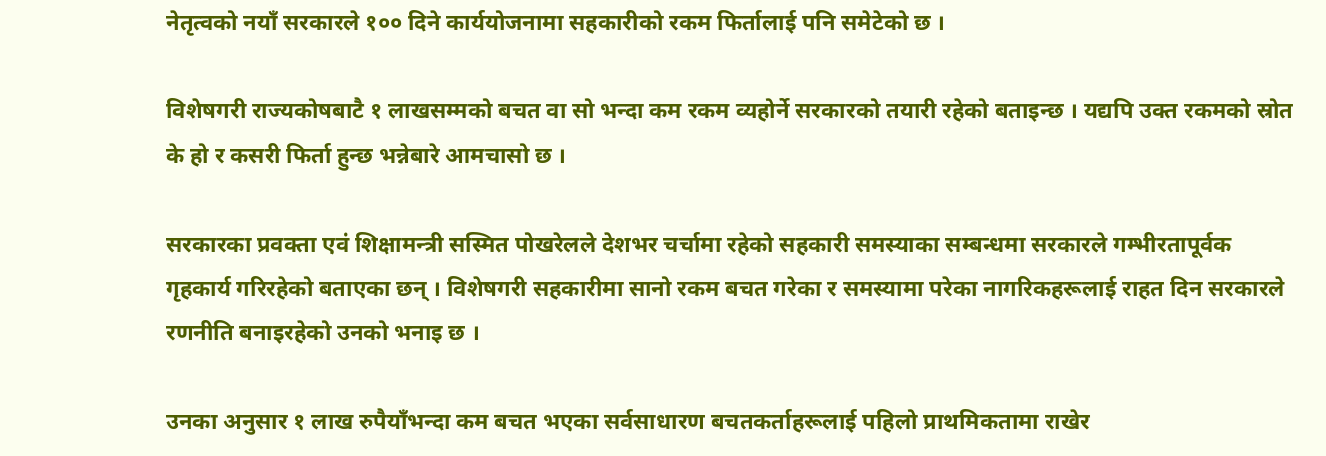नेतृत्वको नयाँ सरकारले १०० दिने कार्ययोजनामा सहकारीको रकम फिर्तालाई पनि समेटेको छ ।

विशेषगरी राज्यकोषबाटै १ लाखसम्मको बचत वा सो भन्दा कम रकम व्यहोर्ने सरकारको तयारी रहेको बताइन्छ । यद्यपि उक्त रकमको स्रोत के हो र कसरी फिर्ता हुन्छ भन्नेबारे आमचासो छ ।

सरकारका प्रवक्ता एवं शिक्षामन्त्री सस्मित पोखरेलले देशभर चर्चामा रहेको सहकारी समस्याका सम्बन्धमा सरकारले गम्भीरतापूर्वक गृहकार्य गरिरहेको बताएका छन् । विशेषगरी सहकारीमा सानो रकम बचत गरेका र समस्यामा परेका नागरिकहरूलाई राहत दिन सरकारले रणनीति बनाइरहेको उनको भनाइ छ ।

उनका अनुसार १ लाख रुपैयाँभन्दा कम बचत भएका सर्वसाधारण बचतकर्ताहरूलाई पहिलो प्राथमिकतामा राखेर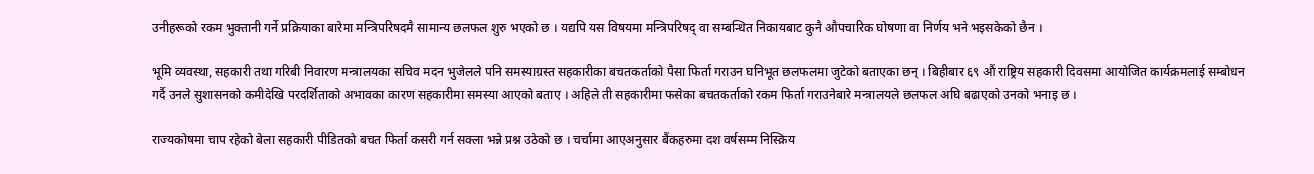उनीहरूको रकम भुक्तानी गर्ने प्रक्रियाका बारेमा मन्त्रिपरिषदमै सामान्य छलफल शुरु भएको छ । यद्यपि यस विषयमा मन्त्रिपरिषद् वा सम्बन्धित निकायबाट कुनै औपचारिक घोषणा वा निर्णय भने भइसकेको छैन ।

भूमि व्यवस्था, सहकारी तथा गरिबी निवारण मन्त्रालयका सचिव मदन भुजेलले पनि समस्याग्रस्त सहकारीका बचतकर्ताको पैसा फिर्ता गराउन घनिभूत छलफलमा जुटेको बताएका छन् । बिहीबार ६९ औं राष्ट्रिय सहकारी दिवसमा आयोजित कार्यक्रमलाई सम्बोधन गर्दै उनले सुशासनको कमीदेखि परदर्शिताको अभावका कारण सहकारीमा समस्या आएको बताए । अहिले ती सहकारीमा फसेका बचतकर्ताको रकम फिर्ता गराउनेबारे मन्त्रालयले छलफल अघि बढाएको उनको भनाइ छ ।

राज्यकोषमा चाप रहेको बेला सहकारी पीडितको बचत फिर्ता कसरी गर्न सक्ला भन्ने प्रश्न उठेको छ । चर्चामा आएअनुसार बैंकहरुमा दश वर्षसम्म निस्क्रिय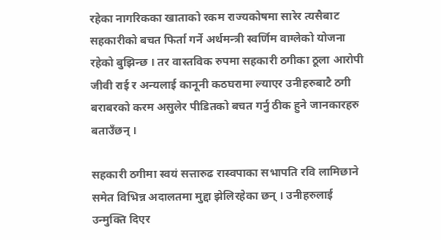रहेका नागरिकका खाताको रकम राज्यकोषमा सारेर त्यसैबाट सहकारीको बचत फिर्ता गर्ने अर्थमन्त्री स्वर्णिम वाग्लेको योजना रहेको बुझिन्छ । तर वास्तविक रुपमा सहकारी ठगीका ठूला आरोपी जीवी राई र अन्यलाई कानूनी कठघरामा ल्याएर उनीहरुबाटै ठगी बराबरको करम असुलेर पीडितको बचत गर्नु ठीक हुने जानकारहरु बताउँछन् ।

सहकारी ठगीमा स्वयं सत्तारुढ रास्वपाका सभापति रवि लामिछाने समेत विभिन्न अदालतमा मुद्दा झेलिरहेका छन् । उनीहरुलाई उन्मुक्ति दिएर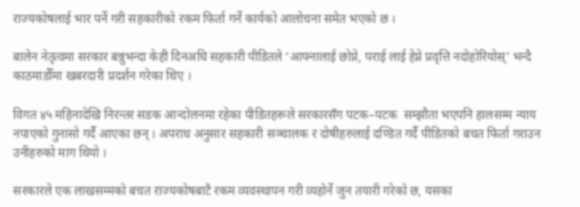राज्यकोषलाई भार पर्ने गरी सहकारीको रकम फिर्ता गर्ने कार्यको आलोचना समेत भएको छ ।

बालेन नेतृत्वमा सरकार बन्नुभन्दा केही दिनअघि सहकारी पीडितले ‘आफ्नालाई छोप्ने, पराई लाई हेप्ने प्रवृत्ति नदोहोरियोस्’ भन्दै काठमाडौँमा खबरदारी प्रदर्शन गरेका थिए ।

विगत ४५ महिनादेखि निरन्तर सडक आन्दोलनमा रहेका पीडितहरूले सरकारसँग पटक–पटक  सम्झौता भएपनि हालसम्म न्याय नपाएको गुनासो गर्दै आएका छन् । अपराध अनुसार सहकारी सञ्चालक र दोषीहरुलाई दण्डित गर्दै पीडितको बचत फिर्ता गराउन उनीहरुको माग थियो ।

सरकारले एक लाखसम्मको बचत राज्यकोषबाटै रकम व्यवस्थापन गरी व्यहोर्ने जुन तयारी गरेको छ, यसका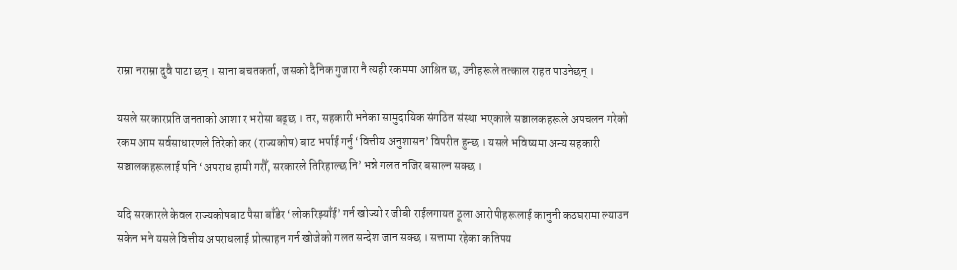राम्रा नराम्रा दुवै पाटा छन् । साना बचतकर्ता, जसको दैनिक गुजारा नै त्यही रकममा आश्रित छ, उनीहरूले तत्काल राहत पाउनेछन् ।

यसले सरकारप्रति जनताको आशा र भरोसा बढ्छ । तर, सहकारी भनेका सामुदायिक संगठित संस्था भएकाले सञ्चालकहरूले अपचलन गरेको रकम आम सर्वसाधारणले तिरेको कर (राज्यकोष) बाट भर्पाई गर्नु ‘वित्तीय अनुशासन’ विपरीत हुन्छ । यसले भविष्यमा अन्य सहकारी सञ्चालकहरूलाई पनि ‘अपराध हामी गरौँ, सरकारले तिरिहाल्छ नि’ भन्ने गलत नजिर बसाल्न सक्छ ।

यदि सरकारले केवल राज्यकोषबाट पैसा बाँडेर ‘लोकरिझ्याँई’ गर्न खोज्यो र जीबी राईलगायत ठूला आरोपीहरूलाई कानुनी कठघरामा ल्याउन सकेन भने यसले वित्तीय अपराधलाई प्रोत्साहन गर्न खोजेको गलत सन्देश जान सक्छ । सत्तामा रहेका कतिपय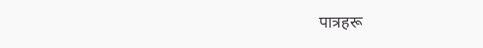पात्रहरू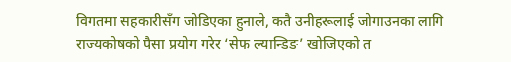विगतमा सहकारीसँग जोडिएका हुनाले, कतै उनीहरूलाई जोगाउनका लागि राज्यकोषको पैसा प्रयोग गरेर ‘सेफ ल्यान्डिङ’ खोजिएको त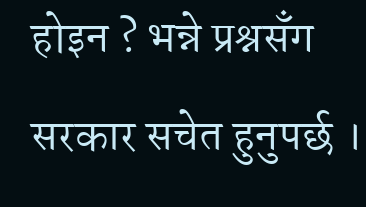होइन ? भन्ने प्रश्नसँग सरकार सचेत हुनुपर्छ ।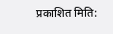प्रकाशित मिति: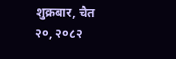शुक्रबार, चैत २०, २०८२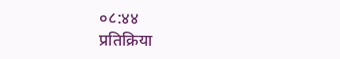०८:४४
प्रतिक्रिया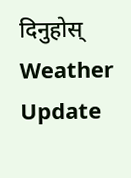दिनुहोस्
Weather Update